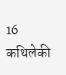16 कथिलेकी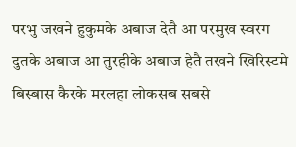परभु जखने हुकुमके अबाज देतै आ परमुख स्वरग दुतके अबाज आ तुरहीके अबाज हेतै तखने खिरिस्टमे बिस्बास कैरके मरलहा लोकसब सबसे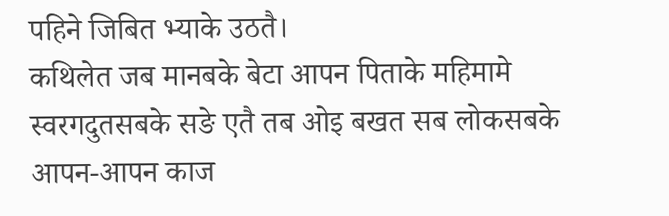पहिने जिबित भ्याके उठतै।
कथिलेत जब मानबके बेटा आपन पिताके महिमामे स्वरगदुतसबके सङे एतै तब ओइ बखत सब लोकसबके आपन-आपन काज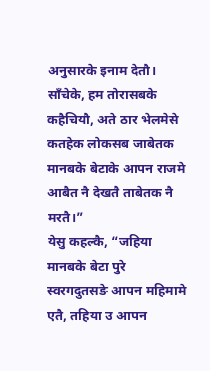अनुसारके इनाम देतौ।
साँचेके, हम तोरासबके कहैचियौ, अते ठार भेलमेसे कतहेक लोकसब जाबेतक मानबके बेटाके आपन राजमे आबैत नै देखतै ताबेतक नै मरतै।”
येसु कहल्कै, “जहिया मानबके बेटा पुरे स्वरगदुतसङे आपन महिमामे एतै, तहिया उ आपन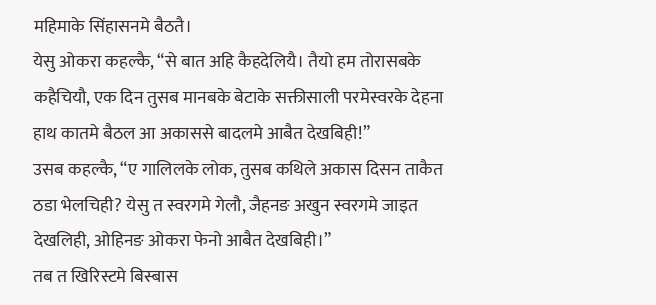महिमाके सिंहासनमे बैठतै।
येसु ओकरा कहल्कै, “से बात अहि कैहदेलियै। तैयो हम तोरासबके कहैचियौ, एक दिन तुसब मानबके बेटाके सक्तीसाली परमेस्वरके देहना हाथ कातमे बैठल आ अकाससे बादलमे आबैत देखबिही!”
उसब कहल्कै, “ए गालिलके लोक, तुसब कथिले अकास दिसन ताकैत ठडा भेलचिही? येसु त स्वरगमे गेलौ, जैहनङ अखुन स्वरगमे जाइत देखलिही, ओहिनङ ओकरा फेनो आबैत देखबिही।”
तब त खिरिस्टमे बिस्बास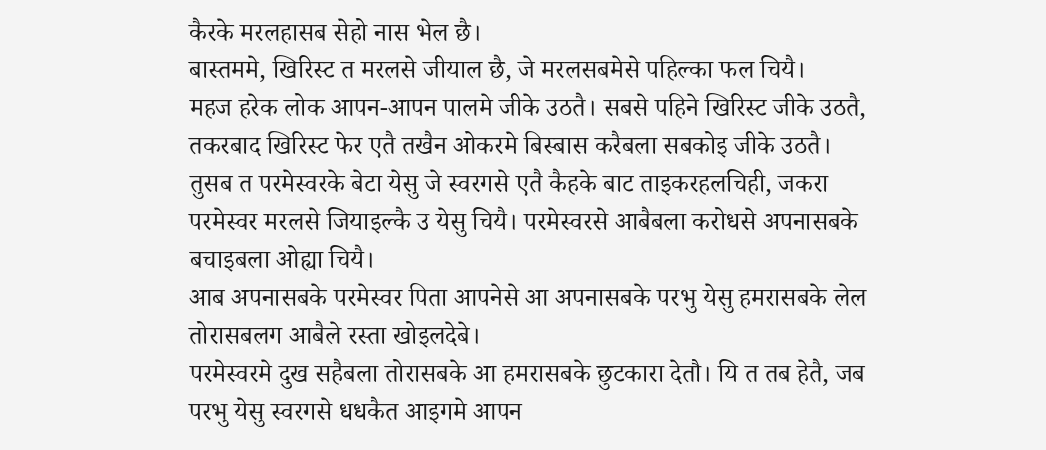कैरके मरलहासब सेहो नास भेल छै।
बास्तममे, खिरिस्ट त मरलसे जीयाल छै, जे मरलसबमेसे पहिल्का फल चियै।
महज हरेक लोक आपन-आपन पालमे जीके उठतै। सबसे पहिने खिरिस्ट जीके उठतै, तकरबाद खिरिस्ट फेर एतै तखैन ओकरमे बिस्बास करैबला सबकोइ जीके उठतै।
तुसब त परमेस्वरके बेटा येसु जे स्वरगसे एतै कैहके बाट ताइकरहलचिही, जकरा परमेस्वर मरलसे जियाइल्कै उ येसु चियै। परमेस्वरसे आबैबला करोधसे अपनासबके बचाइबला ओह्या चियै।
आब अपनासबके परमेस्वर पिता आपनेसे आ अपनासबके परभु येसु हमरासबके लेल तोरासबलग आबैले रस्ता खोइलदेबे।
परमेस्वरमे दुख सहैबला तोरासबके आ हमरासबके छुटकारा देतौ। यि त तब हेतै, जब परभु येसु स्वरगसे धधकैत आइगमे आपन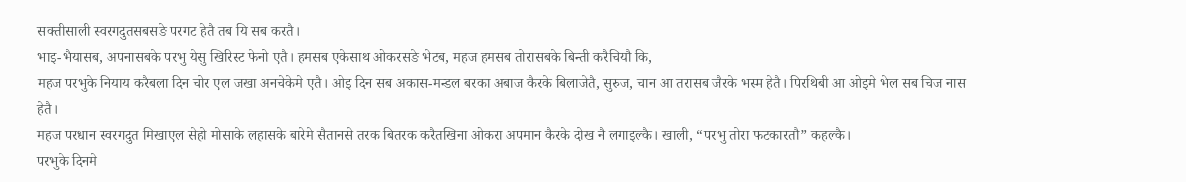सक्तीसाली स्वरगदुतसबसङे परगट हेतै तब यि सब करतै।
भाइ-भैयासब, अपनासबके परभु येसु खिरिस्ट फेनो एतै। हमसब एकेसाथ ओकरसङे भेटब, महज हमसब तोरासबके बिन्ती करैचियौ कि,
महज परभुके नियाय करैबला दिन चोर एल जखा अनचेकेमे एतै। ओइ दिन सब अकास-मन्डल बरका अबाज कैरके बिलाजेतै, सुरुज, चान आ तरासब जैरके भस्म हेतै। पिरथिबी आ ओइमे भेल सब चिज नास हेतै।
महज परधान स्वरगदुत मिखाएल सेहो मोसाके लहासके बारेमे सैतानसे तरक बितरक करैतखिना ओकरा अपमान कैरके दोख नै लगाइल्कै। खाली, “परभु तोरा फटकारतौ” कहल्कै।
परभुके दिनमे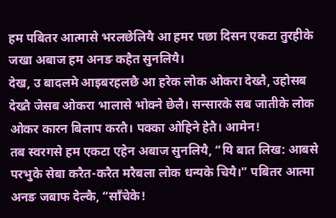हम पबितर आत्मासे भरलछेलियै आ हमर पछा दिसन एकटा तुरहीके जखा अबाज हम अनङ कहैत सुनलियै।
देख, उ बादलमे आइबरहलछै आ हरेक लोक ओकरा देख्तै, उहोसब देख्तै जेसब ओकरा भालासे भोक्ने छेलै। सन्सारके सब जातीके लोक ओकर कारन बिलाप करतै। पक्का ओहिने हेतै। आमेन!
तब स्वरगसे हम एकटा एहेन अबाज सुनलियै, “यि बात लिख: आबसे परभुके सेबा करैत-करैत मरैबला लोक धन्यके चियै।” पबितर आत्मा अनङ जबाफ देल्कै, “साँचेके!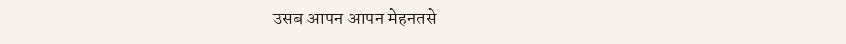उसब आपन आपन मेहनतसे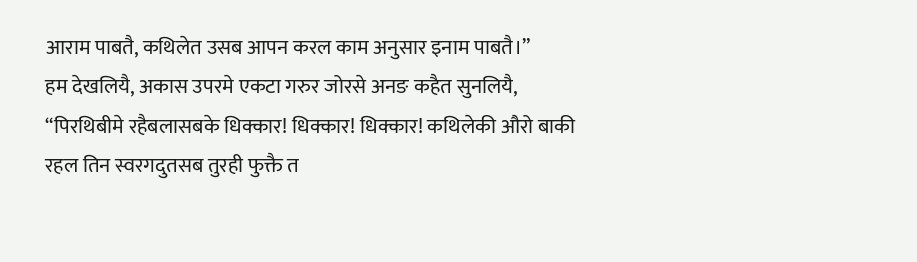आराम पाबतै, कथिलेत उसब आपन करल काम अनुसार इनाम पाबतै।”
हम देखलियै, अकास उपरमे एकटा गरुर जोरसे अनङ कहैत सुनलियै, “पिरथिबीमे रहैबलासबके धिक्कार! धिक्कार! धिक्कार! कथिलेकी औरो बाकी रहल तिन स्वरगदुतसब तुरही फुक्तै त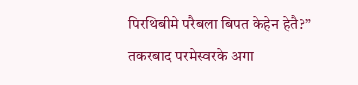पिरथिबीमे परैबला बिपत केहेन हेतै?”
तकरबाद परमेस्वरके अगा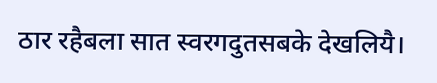ठार रहैबला सात स्वरगदुतसबके देखलियै।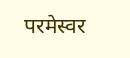परमेस्वर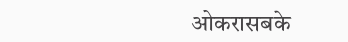ओकरासबके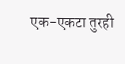एक-एकटा तुरही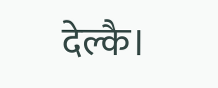देल्कै।